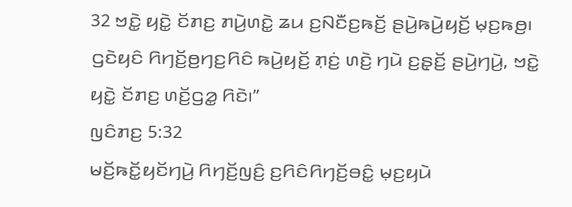32 ꤠꤢꤧ꤭ ꤟꤢꤧ꤭ ꤢꤩꤊꤢ꤬ ꤊꤣꤧ꤬ꤛꤢꤧ꤭ ꤘꤣ ꤢ꤬ꤡꤢꤪꤢ꤬ꤒꤢꤩ꤬ ꤔꤣꤧ꤬ꤒꤣꤧ꤬ꤟꤢꤩ꤬ ꤗ꤫ꤢ꤬ꤒꤥ꤬꤯ ꤞꤢꤧꤟꤢꤨ ꤖꤚꤢꤩ꤬ꤥ꤬ꤚꤢ꤬ꤖꤢꤨ ꤒꤣꤧ꤬ꤟꤢꤩ꤬ ꤊ꤫ꤢꤦ꤬ ꤛꤢꤧ꤬ ꤚꤣꤧ ꤢ꤬ꤔ꤫ꤢꤩ꤬ ꤔꤣꤧ꤬ꤚꤣꤧ꤬, ꤠꤢꤧ꤭ ꤟꤢꤧ꤭ ꤢꤩꤊꤢ꤬ ꤛꤢꤩ꤬ꤞꤤ꤭ ꤖꤢꤧ꤯”
ꤜꤢꤨꤊꤢ꤬ 5:32
ꤗꤢꤩ꤬ꤒꤢꤩ꤭ꤟꤢꤩꤚꤣꤧ꤬ ꤖꤚꤢꤩ꤬ꤜꤢꤨ꤬ ꤢ꤬ꤖꤢꤨꤖꤚꤢꤩ꤬ꤋꤢꤨ꤭ ꤗ꤫ꤢ꤬ꤟꤣꤧ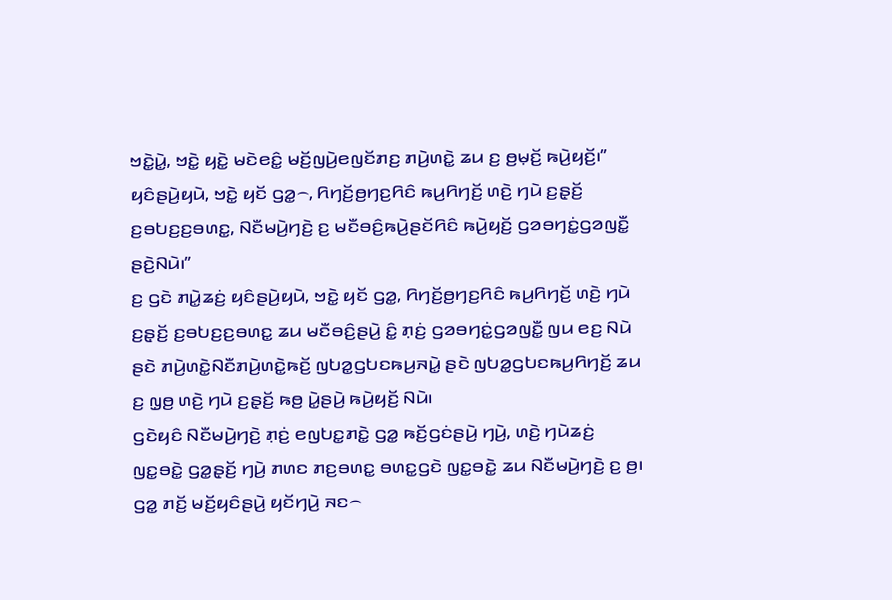ꤠꤢꤧ꤭ꤣꤧ꤭, ꤠꤢꤧ꤭ ꤟꤢꤧ꤭ ꤗꤢꤧꤕꤢꤨ꤭ ꤗꤢꤩ꤬ꤜꤣꤧ꤬ꤕꤜꤢꤩꤊꤢ꤬ ꤊꤣꤧ꤬ꤛꤢꤧ꤭ ꤘꤣ ꤢ꤬ ꤥ꤬ꤗ꤫ꤢꤩ꤬ ꤒꤣꤧ꤬ꤟꤢꤩ꤬꤯”
ꤟꤢꤨꤔꤣꤧ꤬ꤟꤣꤧ, ꤠꤢꤧ꤭ ꤟꤢꤩ ꤞꤤ꤭꤮, ꤖꤚꤢꤩ꤬ꤥ꤬ꤚꤢ꤬ꤖꤢꤨ ꤒꤣ꤬ꤖꤚꤢꤩ꤬ ꤛꤢꤧ꤬ ꤚꤣꤧ ꤢ꤬ꤔ꤫ꤢꤩ꤬ ꤢ꤬ꤋꤝꤢ꤬ꤢ꤬ꤋꤛꤢ꤭, ꤡꤢꤪꤗꤣꤧ꤬ꤚꤢꤧ꤬ ꤢ꤬ ꤗꤢꤪꤋꤢꤨ꤬ꤒꤣꤧ꤬ꤔꤢꤩꤖꤢꤨ ꤒꤣꤧ꤬ꤟꤢꤩ꤬ ꤞꤤꤋꤚꤢꤦ꤭ꤞꤤꤜꤢꤪ꤭ ꤔꤢꤧ꤬ꤡꤣꤧ꤯”
ꤢ꤬ ꤞꤢꤧ ꤊꤣꤧ꤭ꤘꤢꤦ꤬ ꤟꤢꤨꤔꤣꤧ꤬ꤟꤣꤧ, ꤠꤢꤧ꤭ ꤟꤢꤩ ꤞꤤ꤭, ꤖꤚꤢꤩ꤬ꤥ꤬ꤚꤢ꤬ꤖꤢꤨ ꤒꤣ꤬ꤖꤚꤢꤩ꤬ ꤛꤢꤧ꤬ ꤚꤣꤧ ꤢ꤬ꤔ꤫ꤢꤩ꤬ ꤢ꤬ꤋꤝꤢ꤬ꤢ꤬ꤋꤛꤢ꤭ ꤘꤣ ꤗꤢꤪꤋꤢꤨ꤬ꤔꤣꤧ꤬ ꤢꤨ꤭ ꤊ꤫ꤢꤦ꤬ ꤞꤤꤋꤚꤢꤦ꤭ꤞꤤꤜꤢꤪ꤭ ꤜꤣ ꤕꤢ꤬ ꤡꤣꤧ ꤔꤢꤧ ꤊꤣꤧ꤬ꤛꤢꤧ꤭ꤡꤢꤪꤊꤣꤧ꤬ꤛꤢꤧ꤭ꤒꤢꤩ꤬ ꤜꤝꤤ꤭ꤞꤝꤢꤒꤣ꤬ꤏꤣꤧ꤭ ꤔꤢꤧ ꤜꤝꤤ꤭ꤞꤝꤢꤒꤣ꤬ꤖꤚꤢꤩ꤬ ꤘꤣ ꤢ꤬ ꤜ꤫ꤥ꤬ ꤛꤢꤧ꤬ ꤚꤣꤧ ꤢ꤬ꤔ꤫ꤢꤩ꤬ ꤒꤥ꤬ ꤣꤧ꤭ꤔꤣꤧ꤬ ꤒꤣꤧ꤬ꤟꤢꤩ꤬ ꤡꤣꤧ꤯
ꤞꤢꤧꤟꤢꤨ ꤡꤢꤪꤗꤣꤧ꤬ꤚꤢꤧ꤬ ꤊ꤫ꤢꤦ꤬ ꤕꤜꤝꤢ꤭ꤊꤢꤧ꤭ ꤞꤤ꤭ ꤒꤢꤩ꤬ꤞꤢꤦꤔꤣꤧ꤬ ꤚꤣꤧ꤬, ꤛꤢꤧ꤬ ꤚꤣꤧꤘꤢꤦ꤬ ꤜꤢ꤭ꤋꤢꤧ꤭ ꤞꤤ꤭ꤔ꤫ꤢꤩ꤬ ꤚꤣꤧ꤬ ꤊꤛꤢ ꤊꤢ꤬ꤋꤛꤢ꤭ ꤋꤛꤢ꤭ꤞꤢꤧ ꤜꤢ꤭ꤋꤢꤧ꤭ ꤘꤣ ꤡꤢꤪꤗꤣꤧ꤬ꤚꤢꤧ꤬ ꤢ꤬ ꤥ꤬꤯ ꤞꤤ꤭ ꤊꤢꤩ꤬ ꤗꤢꤩ꤬ꤟꤢꤨꤔꤣꤧ꤬ ꤟꤢꤩꤚꤣꤧ꤬ ꤏꤢ꤮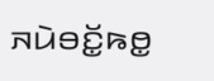ꤏꤣꤧꤋꤢꤩ꤭ꤒꤥ꤭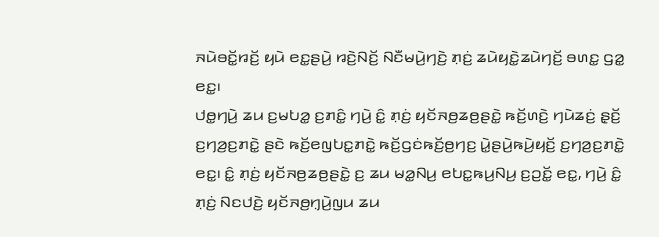ꤏꤣꤧꤋꤢꤩ꤭ꤙꤢꤩ꤬ ꤟꤣꤧ ꤕꤢ꤭ꤔꤣꤧ꤬ ꤙꤢꤧ꤬ꤡꤢꤩ꤬ ꤡꤢꤪꤗꤣꤧ꤬ꤚꤢꤧ꤬ ꤊ꤫ꤢꤦ꤬ ꤘꤣꤧꤟꤢꤧ꤭ꤘꤣꤧꤚꤢꤩ꤬ ꤋꤛꤢ꤭ ꤞꤤ꤭ ꤕꤢ꤭꤯
ꤓꤥ꤭ꤚꤣꤧ꤬ ꤘꤣ ꤢ꤬ꤗꤝꤤ꤭ ꤢ꤬ꤊꤢꤨ꤭ ꤚꤣꤧ꤬ ꤢꤨ꤭ ꤊ꤫ꤢꤦ꤬ ꤟꤢꤩꤏꤥ꤬ꤘꤥ꤬ꤔꤢꤧ꤭ ꤒꤢꤩ꤬ꤛꤢꤧ꤬ ꤚꤣꤧꤘꤢꤦ꤬ ꤔ꤫ꤢꤩ꤬ ꤢ꤬ꤚꤤ꤬ꤢ꤬ꤊꤢꤧ꤭ ꤔꤢꤧ ꤒꤢꤩ꤬ꤕꤜꤝꤢ꤭ꤊꤢꤧ꤭ ꤒꤢꤩ꤬ꤞꤢꤦꤒꤢꤩ꤬ꤥ꤬ꤚꤢ꤬ ꤣꤧ꤭ꤔꤣꤧ꤬ꤒꤣꤧ꤬ꤟꤢꤩ꤬ ꤢ꤬ꤚꤤ꤬ꤢ꤬ꤊꤢꤧ꤭ ꤕꤢ꤭꤯ ꤢꤨ꤭ ꤊ꤫ꤢꤦ꤬ ꤟꤢꤩꤏꤥ꤬ꤘꤥ꤬ꤔꤢꤧ꤭ ꤢ꤬ ꤘꤣ ꤗꤤ꤭ꤡꤣ꤬ ꤕꤝꤢ꤭ꤒꤣ꤬ꤡꤣ꤬ ꤢ꤬ꤑꤢꤩ꤭ ꤕꤢ꤭, ꤚꤣꤧ꤬ ꤢꤨ꤭ ꤊ꤫ꤢꤦ꤬ ꤡꤢꤓꤢꤧ꤬ ꤟꤢꤩꤏꤥ꤬ꤚ꤫ꤣꤧ꤬ꤜꤣ ꤘꤣ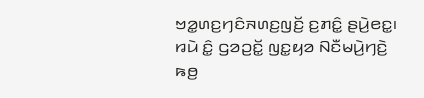ꤠꤤ꤭ꤛꤢ꤬ꤚꤢꤨꤏꤛꤢ꤬ꤜꤢꤩ꤬ ꤢ꤬ꤊꤢꤨ꤭ ꤔꤣꤧ꤬ꤕꤢ꤭꤯
ꤙꤣꤧ ꤢꤨ꤭ ꤞꤤꤑꤢꤩ꤭ ꤜꤢ꤭ꤟꤤ ꤡꤢꤪꤗꤣꤧ꤬ꤚꤢꤧ꤬ ꤒꤥ꤬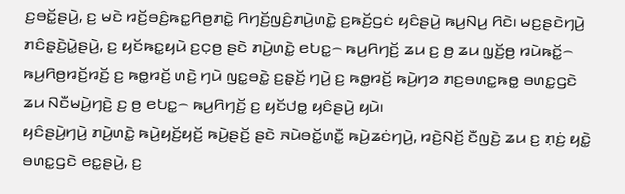ꤢ꤬ꤋꤢꤩ꤭ꤔꤣꤧ꤬, ꤢ꤬ ꤗꤢꤧ ꤙꤢꤩ꤬ꤋꤢꤨ꤬ꤒꤢ꤭ꤖꤥ꤬ꤊꤢꤧ꤭ ꤖꤚꤢꤩ꤬ꤜꤢꤨ꤬ꤊꤣꤧ꤬ꤛꤢꤧ꤭ ꤢ꤬ꤒꤢꤩ꤬ꤞꤢꤦ ꤟꤢꤨꤔꤣꤧ꤬ ꤒꤣ꤬ꤡꤣ꤬ ꤖꤢꤧ꤯ ꤗꤢ꤬ꤔꤢꤧꤚꤣꤧ꤬ ꤊꤢꤨꤔ꤫ꤢꤧ꤬ꤣꤧ꤭ꤔꤣꤧ꤬, ꤢ꤬ ꤟꤢꤩꤒꤢ꤭ꤟꤣꤧ ꤢ꤬ꤍ꤫ꤥ꤬ ꤔꤢꤧ ꤊꤣꤧ꤬ꤛꤢꤧ꤭ ꤕꤝꤢ꤭꤮ ꤒꤣ꤬ꤖꤚꤢꤩ꤬ ꤘꤣ ꤢ꤬ ꤥ꤬ ꤘꤣ ꤜ꤫ꤢꤩ꤬ꤥ꤬ ꤙꤣꤧꤒꤢꤩ꤭꤮ ꤒꤣ꤬ꤖꤥ꤬ꤙꤢꤩ꤬ꤙꤢꤩ꤬ ꤢ꤬ ꤒꤥ꤭ꤙꤢꤩ꤬ ꤛꤢꤧ꤬ ꤚꤣꤧ ꤜꤢ꤭ꤋꤢꤧ꤭ ꤢ꤬ꤔ꤫ꤢꤩ꤬ ꤚꤣꤧ꤬ ꤢ꤬ ꤒꤥ꤭ꤙꤢꤩ꤬ ꤒꤣꤧ꤬ꤚꤤ ꤊꤢ꤬ꤋꤛꤢ꤭ꤒꤥ꤭ ꤋꤛꤢ꤭ꤞꤢꤧ ꤘꤣ ꤡꤢꤪꤗꤣꤧ꤬ꤚꤢꤧ꤬ ꤢ꤬ ꤥ꤬ ꤕꤝꤢ꤭꤮ ꤒꤣ꤬ꤖꤚꤢꤩ꤬ ꤢ꤬ ꤟꤢꤩꤓꤥ꤭ ꤟꤢꤨꤔꤣꤧ꤬ ꤟꤣꤧ꤯
ꤟꤢꤨꤔꤣꤧ꤬ꤚꤣꤧ꤬ ꤊꤣꤧ꤬ꤛꤢꤧ꤭ ꤒꤣꤧ꤬ꤟꤢꤩ꤬ꤟꤢꤩ꤬ ꤒꤣꤧ꤬ꤔꤢꤩ꤬ ꤔꤢꤧ ꤏꤣꤧꤋꤢꤩ꤭ꤛꤢꤪ꤭ ꤒꤣꤧ꤬ꤘꤢꤦꤚꤣꤧ꤬, ꤙꤢꤧ꤬ꤡꤢꤩ꤬ ꤢꤪꤜꤢꤧ꤬ ꤘꤣ ꤢ꤬ ꤊ꤫ꤢꤦ꤬ ꤟꤢꤧ꤭ ꤋꤛꤢ꤭ꤞꤢꤧ ꤕꤢ꤭ꤔꤣꤧ꤬, ꤢ꤬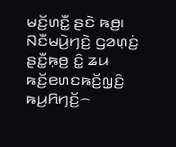ꤗꤢꤩ꤬ꤛꤢꤪ꤭ ꤔꤢꤧ ꤒꤥ꤬꤯ ꤡꤢꤪꤗꤣꤧ꤬ꤚꤢꤧ꤬ ꤞꤤꤛ꤫ꤢꤦ꤬ ꤔꤢꤪ꤭ꤒ꤫ꤥ꤬ ꤢꤨ꤭ ꤘꤣ ꤒꤢꤩ꤬ꤕꤛꤢꤒꤢꤩ꤬ꤜ꤫ꤢꤨ꤬ ꤒꤣ꤬ꤖꤚꤢꤩ꤬꤮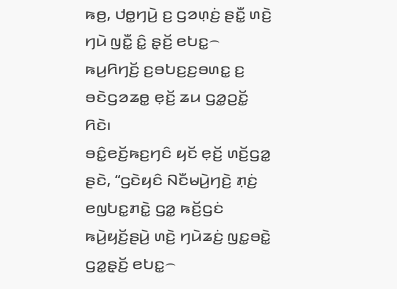ꤒꤥ꤬, ꤓꤥ꤭ꤚꤣꤧ꤬ ꤢ꤬ ꤞꤤꤛ꤫ꤢꤦ꤬ ꤔꤢꤪ꤭ ꤛꤢꤧ꤬ ꤚꤣꤧ ꤜꤢꤪ꤭ ꤢꤨ꤭ ꤔ꤫ꤢꤩ꤬ ꤕꤝꤢ꤭꤮ ꤒꤣ꤬ꤖꤚꤢꤩ꤬ ꤢ꤬ꤋꤝꤢ꤬ꤢ꤬ꤋꤛꤢ꤭ ꤢ꤬ ꤋꤢꤧꤞꤤꤘꤥ꤭ ꤕ꤫ꤢꤩ꤬ ꤘꤣ ꤞꤤ꤭ꤑꤢꤩ꤭ ꤖꤢꤧ꤯
ꤋꤢꤨ꤭ꤕꤢꤩ꤬ꤒꤢ꤬ꤚꤢꤨ ꤟꤢꤩ ꤕ꤫ꤢꤩ꤬ ꤛꤢꤩ꤬ꤞꤤ꤭ ꤔꤢꤧ, “ꤞꤢꤧꤟꤢꤨ ꤡꤢꤪꤗꤣꤧ꤬ꤚꤢꤧ꤬ ꤊ꤫ꤢꤦ꤬ ꤕꤜꤝꤢ꤭ꤊꤢꤧ꤭ ꤞꤤ꤭ ꤒꤢꤩ꤬ꤞꤢꤦ ꤒꤣꤧ꤬ꤟꤢꤩ꤬ꤔꤣꤧ꤬ ꤛꤢꤧ꤬ ꤚꤣꤧꤘꤢꤦ꤬ ꤜꤢ꤭ꤋꤢꤧ꤭ ꤞꤤ꤭ꤔ꤫ꤢꤩ꤬ ꤕꤝꤢ꤭꤮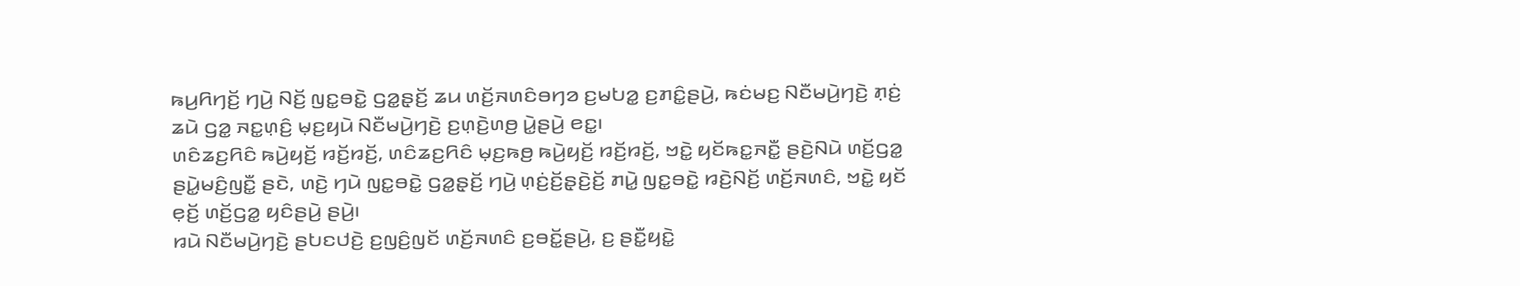ꤒꤣ꤬ꤖꤚꤢꤩ꤬ ꤚꤣꤧ꤬ ꤡꤢꤩ꤬ ꤜꤢ꤭ꤋꤢꤧ꤭ ꤞꤤ꤭ꤔ꤫ꤢꤩ꤬ ꤘꤣ ꤛꤢꤩ꤬ꤏꤛꤢꤨꤋꤚꤤ ꤢ꤬ꤗꤝꤤ꤭ ꤢ꤬ꤊꤢꤨ꤭ꤔꤣꤧ꤬, ꤒꤢꤦꤗꤢ꤬ ꤡꤢꤪꤗꤣꤧ꤬ꤚꤢꤧ꤬ ꤊ꤫ꤢꤦ꤬ ꤘꤣꤧ ꤞꤤ꤭ ꤏꤢ꤭ꤛ꤫ꤢꤨ꤬ ꤗ꤫ꤢ꤬ꤟꤣꤧ ꤡꤢꤪꤗꤣꤧ꤬ꤚꤢꤧ꤬ ꤢ꤬ꤛ꤫ꤢꤧ꤬ꤛꤥ꤬ ꤣꤧ꤭ꤔꤣꤧ꤬ ꤕꤢ꤭꤯
ꤛꤢꤨꤘꤢ꤬ꤖꤢꤨ ꤒꤣꤧ꤬ꤟꤢꤩ꤬ ꤙꤢꤩ꤬ꤙꤢꤩ꤬, ꤛꤢꤨꤘꤢ꤬ꤖꤢꤨ ꤗ꤫ꤢ꤬ꤒꤥ꤬ ꤒꤣꤧ꤬ꤟꤢꤩ꤬ ꤙꤢꤩ꤬ꤙꤢꤩ꤬, ꤠꤢꤧ꤭ ꤟꤢꤩꤒꤢ꤭ꤏꤢꤪ꤭ ꤔꤢꤧ꤬ꤡꤣꤧ ꤛꤢꤩ꤬ꤞꤤ꤭ ꤔꤣꤧ꤭ꤗꤢꤨ꤬ꤜꤢꤪ꤭ ꤔꤢꤧ, ꤛꤢꤧ꤬ ꤚꤣꤧ ꤜꤢ꤭ꤋꤢꤧ꤭ ꤞꤤ꤭ꤔ꤫ꤢꤩ꤬ ꤚꤣꤧ꤬ ꤛ꤫ꤢꤦ꤬ꤢꤩ꤬ꤔ꤫ꤢꤧ꤬ꤢꤩ꤬ ꤊꤣꤧ꤭ ꤜꤢ꤭ꤋꤢꤧ꤭ ꤙꤢꤧ꤬ꤡꤢꤩ꤬ ꤛꤢꤩ꤬ꤏꤛꤢꤨ, ꤠꤢꤧ꤭ ꤟꤢꤩ ꤕ꤫ꤢꤩ꤬ ꤛꤢꤩ꤬ꤞꤤ꤭ ꤟꤢꤨꤔꤣꤧ꤬ ꤔꤣꤧ꤬꤯
ꤙꤣꤧ ꤡꤢꤪꤗꤣꤧ꤬ꤚꤢꤧ꤬ ꤔꤝꤢꤓꤢꤧ꤬ ꤢ꤬ꤜꤢꤨ꤬ꤜꤢꤩ ꤛꤢꤩ꤬ꤏꤛꤢꤨ ꤢ꤬ꤋꤢꤩ꤭ꤔꤣꤧ꤬, ꤢ꤬ ꤔꤢꤪ꤭ꤟꤢꤧ꤭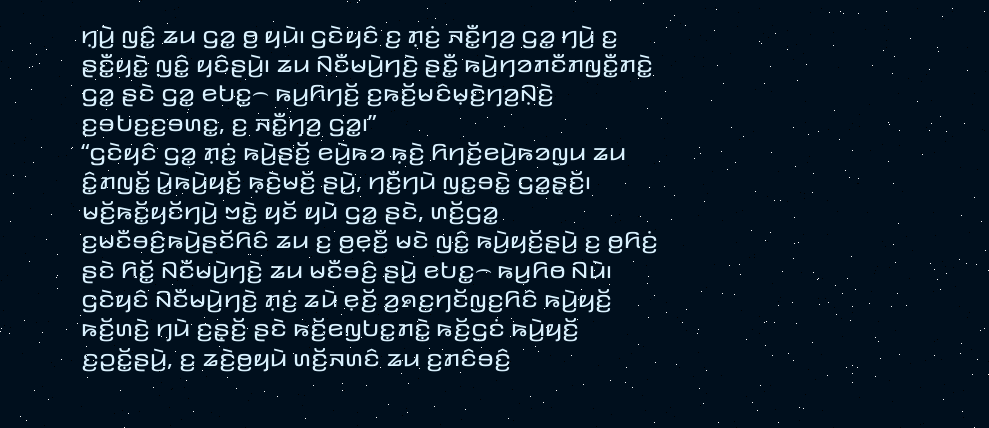ꤚ꤫ꤣꤧ꤬ ꤜꤢꤨ꤭ ꤘꤣ ꤞꤤ꤭ ꤥ꤬ ꤟꤣꤧ꤯ ꤞꤢꤧꤟꤢꤨ ꤢ꤬ ꤊ꤫ꤢꤦ꤬ ꤏꤢꤪ꤭ꤚꤤ꤬ ꤞꤤ꤭ ꤚꤣꤧ꤬ ꤢ꤬ ꤔꤢꤪ꤭ꤟꤢꤧ꤭ ꤜꤢꤨ꤭ ꤟꤢꤨꤔꤣꤧ꤬꤯ ꤘꤣ ꤡꤢꤪꤗꤣꤧ꤬ꤚꤢꤧ꤬ ꤔꤢꤪ꤭ ꤒꤣꤧ꤬ꤚꤤꤊꤢꤪꤊꤜꤢꤪ꤭ꤊꤢꤧ꤭ ꤞꤤ꤭ ꤔꤢꤧ ꤞꤤ꤭ ꤕꤝꤢ꤭꤮ ꤒꤣ꤬ꤖꤚꤢꤩ꤬ ꤢ꤬ꤒꤢꤩ꤬ꤗꤢꤨꤗ꤫ꤢꤧ꤬ꤚꤤ꤬ꤡ꤫ꤢꤧ꤬ ꤢ꤬ꤋꤝꤢ꤬ꤢ꤬ꤋꤛꤢ꤭, ꤢ꤬ ꤏꤢꤪ꤭ꤚꤤ꤬ ꤞꤤ꤭꤯”
“ꤞꤢꤧꤟꤢꤨ ꤞꤤ꤭ ꤊ꤫ꤢꤦ꤬ ꤒꤣꤧ꤬ꤔꤢꤩ꤬ ꤕꤣꤧ꤬ꤒꤤ ꤒ꤫ꤢꤧ꤬ ꤖꤚꤢꤩ꤬ꤕꤣꤧ꤬ꤒꤤꤜꤣ ꤘꤣ ꤢꤨ꤭ꤊꤜꤢꤩ꤭ ꤣꤧ꤭ꤒꤣꤧ꤬ꤟꤢꤩ꤬ ꤒ꤫ꤢꤧ꤬ꤗꤢꤩ꤬ ꤔꤣꤧ꤬, ꤚꤢꤪ꤬ꤚꤣꤧ ꤜꤢ꤭ꤋꤢꤧ꤭ ꤞꤤ꤭ꤔ꤫ꤢꤩ꤬꤯ ꤗꤢꤩ꤬ꤒꤢꤩ꤭ꤟꤢꤩꤚꤣꤧ꤬ ꤠꤢꤧ꤭ ꤟꤢꤩ ꤟꤣꤧ ꤞꤤ꤭ ꤔꤢꤧ, ꤛꤢꤩ꤬ꤞꤤ꤭ ꤢ꤬ꤗꤢꤪꤋꤢꤨ꤬ꤒꤣꤧ꤬ꤔꤢꤩꤖꤢꤨ ꤘꤣ ꤢ꤬ ꤥ꤬ꤕ꤫ꤢꤪ꤬ ꤗꤢꤧ ꤜꤢꤨ꤭ ꤒꤣꤧ꤬ꤟꤢꤩ꤬ꤔꤣꤧ꤬ ꤢ꤬ ꤥ꤬ꤖꤢꤦ꤬ ꤔꤢꤧ ꤖꤢꤩ꤭ ꤡꤢꤪꤗꤣꤧ꤬ꤚꤢꤧ꤬ ꤘꤣ ꤗꤢꤪꤋꤢꤨ꤬ ꤔꤣꤧ꤬ ꤕꤝꤢ꤭꤮ ꤒꤣ꤬ꤖꤥ ꤡꤣꤧ꤯
ꤞꤢꤧꤟꤢꤨ ꤡꤢꤪꤗꤣꤧ꤬ꤚꤢꤧ꤬ ꤊ꤫ꤢꤦ꤬ ꤘꤣꤧ ꤕ꤫ꤢꤩ꤬ ꤤ꤬ꤎꤢ꤬ꤚꤢꤩꤜꤢ꤬ꤖꤢꤨ ꤒꤣꤧ꤬ꤟꤢꤩ꤬ ꤒꤢꤩ꤬ꤛꤢꤧ꤬ ꤚꤣꤧ ꤢ꤬ꤔ꤫ꤢꤩ꤬ ꤔꤢꤧ ꤒꤢꤩ꤬ꤕꤜꤝꤢ꤭ꤊꤢꤧ꤭ ꤒꤢꤩ꤬ꤞꤢꤦ ꤒꤣꤧ꤬ꤟꤢꤩ꤬ ꤢ꤬ꤑꤢꤩ꤭ꤔꤣꤧ꤬, ꤢ꤬ ꤘꤢꤧ꤬ꤥ꤬ꤟꤣꤧ ꤛꤢꤩ꤬ꤏꤛꤢꤨ ꤘꤣ ꤢ꤬ꤊꤢꤨꤋꤢꤨ꤬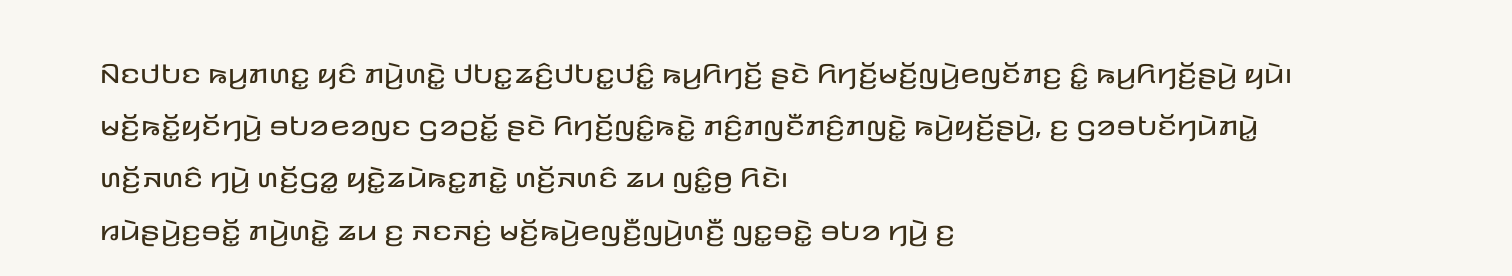ꤡꤢꤓꤝꤢ ꤒꤣ꤬ꤊꤛꤢ꤭ ꤟꤢꤨ ꤊꤣꤧ꤬ꤛꤢꤧ꤭ ꤓꤝꤢ꤭ꤘꤢꤨ꤬ꤓꤝꤢ꤭ꤓꤢꤨ꤭ ꤒꤣ꤬ꤖꤚꤢꤩ꤬ ꤔꤢꤧ ꤖꤚꤢꤩ꤬ꤗꤢꤩ꤬ꤜꤣꤧ꤬ꤕꤜꤢꤩꤊꤢ꤬ ꤢꤨ꤭ ꤒꤣ꤬ꤖꤚꤢꤩ꤬ꤔꤣꤧ꤬ ꤟꤣꤧ꤯
ꤗꤢꤩ꤬ꤒꤢꤩ꤭ꤟꤢꤩꤚꤣꤧ꤬ ꤋꤝꤤꤕꤤꤜꤢ ꤞꤤꤑꤢꤩ꤭ ꤔꤢꤧ ꤖꤚꤢꤩ꤬ꤜꤢꤨ꤭ꤒꤢꤧ꤭ ꤊꤢꤨ꤬ꤊꤜꤢꤪꤊꤢꤨ꤬ꤊꤜꤢꤧ꤭ ꤒꤣꤧ꤬ꤟꤢꤩ꤬ꤔꤣꤧ꤬, ꤢ꤬ ꤞꤤꤋꤝꤢꤩꤚꤣꤧꤊꤣꤧ꤭ ꤛꤢꤩ꤬ꤏꤛꤢꤨ ꤚꤣꤧ꤬ ꤛꤢꤩ꤬ꤞꤤ꤭ ꤟꤢꤧ꤭ꤘꤣꤧꤒꤢ꤭ꤊꤢꤧ꤭ ꤛꤢꤩ꤬ꤏꤛꤢꤨ ꤘꤣ ꤜꤢꤨ꤭ꤥ꤬ ꤖꤢꤧ꤯
ꤙꤣꤧꤔꤣꤧ꤬ꤢ꤬ꤋꤢꤩ꤭ ꤊꤣꤧ꤬ꤛꤢꤧ꤭ ꤘꤣ ꤢ꤬ ꤏꤢꤏꤢꤦ꤬ ꤗꤢꤩ꤬ꤒꤣꤧ꤬ꤕꤜꤢꤪ꤬ꤜꤣꤧ꤬ꤛꤢꤪ꤬ ꤜꤢ꤭ꤋꤢꤧ꤭ ꤋꤝꤤ ꤚꤣꤧ꤬ ꤢ꤬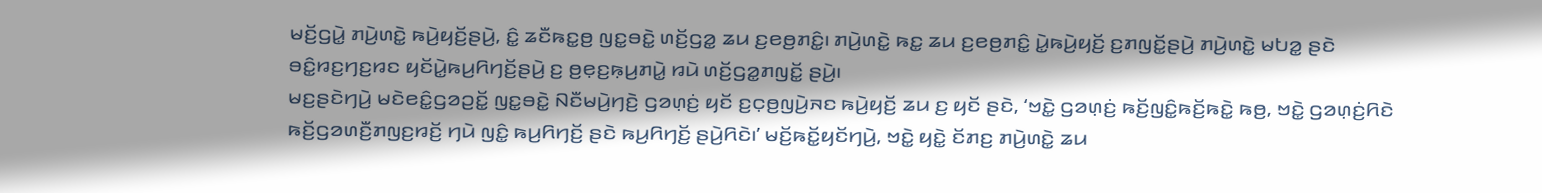ꤗꤢꤩ꤬ꤞꤣꤧ꤭ ꤊꤣꤧ꤬ꤛꤢꤧ꤭ ꤒꤣꤧ꤬ꤟꤢꤩ꤬ꤔꤣꤧ꤬, ꤢꤨ꤭ ꤘꤢꤪꤒꤢ꤭ꤥ꤬ ꤜꤢ꤭ꤋꤢꤧ꤭ ꤛꤢꤩ꤬ꤞꤤ꤭ ꤘꤣ ꤢ꤬ꤕꤥ꤬ꤊꤢꤨ꤭꤯ ꤊꤣꤧ꤬ꤛꤢꤧ꤭ ꤒꤢ꤭ ꤘꤣ ꤢ꤬ꤕꤥ꤬ꤊꤢꤨ꤭ ꤣꤧ꤭ꤒꤣꤧ꤬ꤟꤢꤩ꤬ ꤢ꤬ꤊꤜꤢꤩ꤭ꤔꤣꤧ꤬ ꤊꤣꤧ꤬ꤛꤢꤧ꤭ ꤗꤝꤤ꤭ ꤔꤢꤧ ꤋꤢꤨ꤭ꤙꤢ꤬ꤚꤢ꤬ꤙꤢ ꤟꤢꤩꤣꤧ꤭ꤒꤣ꤬ꤖꤚꤢꤩ꤬ꤔꤣꤧ꤬ ꤢ꤬ ꤥ꤬ꤕ꤫ꤢ꤬ꤒ꤫ꤣ꤬ꤊꤣꤧ꤭ ꤙꤣꤧ ꤛꤢꤩ꤬ꤞꤤ꤭ꤊꤜꤢꤩ꤭ ꤔꤣꤧ꤬꤯
ꤗꤢ꤬ꤔꤢꤧꤚꤣꤧ꤬ ꤗꤢꤧꤕꤢꤨ꤭ꤞꤤꤑꤢꤩ꤭ ꤜꤢ꤭ꤋꤢꤧ꤭ ꤡꤢꤪꤗꤣꤧ꤬ꤚꤢꤧ꤬ ꤞꤤꤛ꤫ꤢꤦ꤬ ꤟꤢꤩ ꤢ꤬ꤍ꤫ꤥ꤬ꤜꤣꤧ꤬ꤏꤢ ꤒꤣꤧ꤬ꤟꤢꤩ꤬ ꤘꤣ ꤢ꤬ ꤟꤢꤩ ꤔꤢꤧ, ‘ꤠꤢꤧ꤭ ꤞꤤꤛ꤫ꤢꤦ꤬ ꤒꤢꤩ꤬ꤜꤢꤨ꤭ꤒꤢꤩ꤬ꤒꤢꤧ꤭ ꤒꤥ꤬, ꤠꤢꤧ꤭ ꤞꤤꤛ꤫ꤢꤦ꤬ꤖꤢꤧ ꤒꤢꤩ꤬ꤞꤤꤛꤢꤪ꤬ꤊꤜꤢ꤬ꤙꤢꤩ꤬ ꤚꤣꤧ ꤜꤢꤨ꤭ ꤒꤣ꤬ꤖꤚꤢꤩ꤬ ꤔꤢꤧ ꤒꤣ꤬ꤖꤚꤢꤩ꤬ ꤔꤣꤧ꤬ꤖꤢꤧ꤯’ ꤗꤢꤩ꤬ꤒꤢꤩ꤭ꤟꤢꤩꤚꤣꤧ꤬, ꤠꤢꤧ꤭ ꤟꤢꤧ꤭ ꤢꤩꤊꤢ꤬ ꤊꤣꤧ꤬ꤛꤢꤧ꤭ ꤘꤣ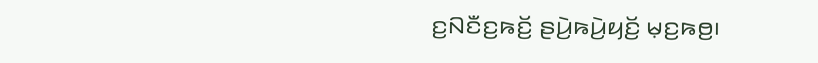ꤢ꤬ꤡꤢꤪꤢ꤬ꤒꤢꤩ꤬ ꤔꤣꤧ꤬ꤒꤣꤧ꤬ꤟꤢꤩ꤬ ꤗ꤫ꤢ꤬ꤒꤥ꤬꤯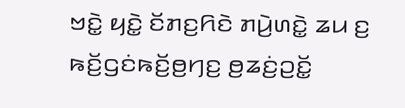ꤠꤢꤧ꤭ ꤟꤢꤧ꤭ ꤢꤩꤊꤢ꤬ꤖꤢꤧ ꤊꤣꤧ꤬ꤛꤢꤧ꤭ ꤘꤣ ꤢ꤬ ꤒꤢꤩ꤬ꤞꤢꤦꤒꤢꤩ꤬ꤥ꤬ꤚꤢ꤬ ꤥ꤬ꤘꤢꤦ꤬ꤑꤢꤩ꤭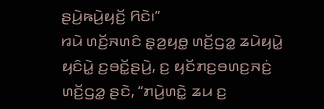ꤔꤣꤧ꤬ꤒꤣꤧ꤬ꤟꤢꤩ꤬ ꤖꤢꤧ꤯”
ꤙꤣꤧ ꤛꤢꤩ꤬ꤏꤛꤢꤨ ꤔ꤫ꤤ꤬ꤟꤥ꤭ ꤛꤢꤩ꤬ꤞꤤ꤭ ꤘꤣꤧꤟꤣꤧ꤭ ꤟꤢꤨꤣꤧ꤭ ꤢ꤬ꤋꤢꤩ꤭ꤔꤣꤧ꤬, ꤢ꤬ ꤟꤢꤩꤊꤢ꤬ꤋꤛꤢ꤬ꤏꤢꤦ꤬ ꤛꤢꤩ꤬ꤞꤤ꤭ ꤔꤢꤧ, “ꤊꤣꤧ꤬ꤛꤢꤧ꤭ ꤘꤣ ꤢ꤬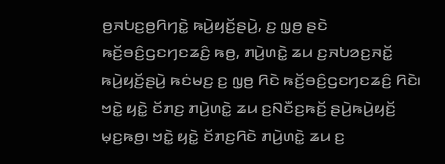ꤥ꤬ꤏꤝꤢ꤬ꤥ꤬ꤖꤚꤢꤧ꤭ ꤒꤣꤧ꤬ꤟꤢꤩ꤬ꤔꤣꤧ꤬, ꤢ꤬ ꤜ꤫ꤥ꤬ ꤔꤢꤧ ꤒꤢꤩ꤬ꤋꤢꤨ꤬ꤞꤢꤚꤢꤘꤢꤨ꤬ ꤒꤥ꤬, ꤊꤣꤧ꤬ꤛꤢꤧ꤭ ꤘꤣ ꤢ꤬ꤏꤝꤤꤢ꤬ꤏꤢꤩ꤭ ꤒꤣꤧ꤬ꤟꤢꤩ꤬ꤔꤣꤧ꤬ ꤒꤢꤦꤗꤢ꤬ ꤢ꤬ ꤜ꤫ꤥ꤬ ꤖꤢꤧ ꤒꤢꤩ꤬ꤋꤢꤨ꤬ꤞꤢꤚꤢꤘꤢꤨ꤬ ꤖꤢꤧ꤯ ꤠꤢꤧ꤭ ꤟꤢꤧ꤭ ꤢꤩꤊꤢ꤬ ꤊꤣꤧ꤬ꤛꤢꤧ꤭ ꤘꤣ ꤢ꤬ꤡꤢꤪꤢ꤬ꤒꤢꤩ꤬ ꤔꤣꤧ꤬ꤒꤣꤧ꤬ꤟꤢꤩ꤬ ꤗ꤫ꤢ꤬ꤒꤥ꤬꤯ ꤠꤢꤧ꤭ ꤟꤢꤧ꤭ ꤢꤩꤊꤢ꤬ꤖꤢꤧ ꤊꤣꤧ꤬ꤛꤢꤧ꤭ ꤘꤣ ꤢ꤬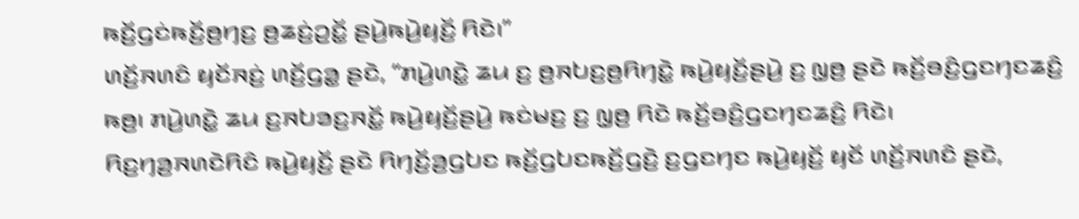ꤒꤢꤩ꤬ꤞꤢꤦꤒꤢꤩ꤬ꤥ꤬ꤚꤢ꤬ ꤥ꤬ꤘꤢꤦ꤬ꤑꤢꤩ꤭ ꤔꤣꤧ꤬ꤒꤣꤧ꤬ꤟꤢꤩ꤬ ꤖꤢꤧ꤯”
ꤛꤢꤩ꤬ꤏꤛꤢꤨ ꤟꤢꤩꤏꤢꤦ꤬ ꤛꤢꤩ꤬ꤞꤤ꤭ ꤔꤢꤧ, “ꤊꤣꤧ꤬ꤛꤢꤧ꤭ ꤘꤣ ꤢ꤬ ꤥ꤬ꤏꤝꤢ꤬ꤥ꤬ꤖꤚꤢꤧ꤭ ꤒꤣꤧ꤬ꤟꤢꤩ꤬ꤔꤣꤧ꤬ ꤢ꤬ ꤜ꤫ꤥ꤬ ꤔꤢꤧ ꤒꤢꤩ꤬ꤋꤢꤨ꤬ꤞꤢꤚꤢꤘꤢꤨ꤬ ꤒꤥ꤬꤯ ꤊꤣꤧ꤬ꤛꤢꤧ꤭ ꤘꤣ ꤢ꤬ꤏꤝꤤꤢ꤬ꤏꤢꤩ꤭ ꤒꤣꤧ꤬ꤟꤢꤩ꤬ꤔꤣꤧ꤬ ꤒꤢꤦꤗꤢ꤬ ꤢ꤬ ꤜ꤫ꤥ꤬ ꤖꤢꤧ ꤒꤢꤩ꤬ꤋꤢꤨ꤬ꤞꤢꤚꤢꤘꤢꤨ꤬ ꤖꤢꤧ꤯
ꤖꤢ꤬ꤚꤤ꤬ꤏꤛꤢꤧꤖꤢꤨ ꤒꤣꤧ꤬ꤟꤢꤩ꤬ ꤔꤢꤧ ꤖꤚꤢꤩ꤬ꤤ꤬ꤞꤝꤢ ꤒꤢꤩ꤬ꤞꤝꤢꤒꤢꤩ꤬ꤞꤢꤧ꤬ ꤢ꤬ꤞꤢꤚꤢ ꤒꤣꤧ꤬ꤟꤢꤩ꤬ ꤟꤢꤩ ꤛꤢꤩ꤬ꤏꤛꤢꤨ ꤔꤢꤧ,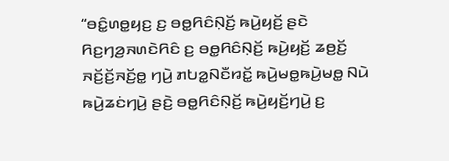“ꤋꤢꤨ꤭ꤛꤥ꤭ꤟꤢ꤬ ꤢ꤬ ꤋꤥ꤭ꤖꤢꤨꤡ꤫ꤢꤩ꤬ ꤒꤣꤧ꤬ꤟꤢꤩ꤬ ꤔꤢꤧ ꤖꤢ꤬ꤚꤤ꤬ꤏꤛꤢꤧꤖꤢꤨ ꤢ꤬ ꤋꤥ꤭ꤖꤢꤨꤡ꤫ꤢꤩ꤬ ꤒꤣꤧ꤬ꤟꤢꤩ꤬ ꤘꤥ꤬ꤢꤩ꤬ ꤏꤢꤩ꤬ꤢꤩ꤬ꤏꤢꤩ꤬ꤥ꤭ ꤚꤣꤧ꤬ ꤊꤝꤤ꤭ꤡꤢꤪꤙꤢꤩ꤭ ꤒꤣꤧ꤬ꤗꤥ꤭ꤒꤣꤧ꤬ꤗꤥ꤭ ꤡꤣꤧ ꤒꤣꤧ꤬ꤘꤢꤦꤚꤣꤧ꤬ ꤔꤢꤧ꤬ ꤋꤥ꤭ꤖꤢꤨꤡ꤫ꤢꤩ꤬ ꤒꤣꤧ꤬ꤟꤢꤩ꤬ꤚꤣꤧ꤬ ꤢ꤬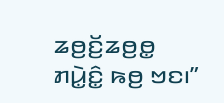ꤘꤥ꤬ꤢꤩ꤬ꤘꤥ꤬ꤥ꤭ ꤊꤣꤧ꤭ꤢꤨ꤭ ꤒꤥ꤬ ꤠꤢ꤯”